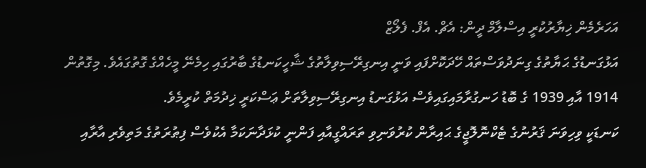އަހަރެމެން ޚިޔާރުކުރީ އިސްލާމް ދީން: އެޗް. އެފް. ފެލޯޒް
އަޅުގަނޑުގެ ޙަޔާތުގެ ގިނަދުވަސްތައް ހޭދަކޮށްފައި ވަނީ އިނގިރޭސިވިލާތުގެ ޝާހީކަނޑުގެ ބާރުގައި ހިމެނޭ މީހެއްގެ ގޮތުގައެވެ. މިގޮތުން 1914 އާއި 1939 ގެ ބޮޑު ހަނގުރާމައިގައިވެސް އަޅުގަނޑު އިނގިރޭސިވިލާތަށް ޢަސްކަރީ ޚިދުމަތް ކުރީމެވެ.
ކަނޑަކީ ވިހިވަނަ ޤަރުނުގެ ޓެކްނޮލޮޖީގެ ޙައިރާން ކުރުވަނިވި ތަރައްގީއާއި ފަންނީ ކުޅަދާނަކަމާ އެކުވެސް ފިޠުރަތުގެ މަތިވެރި އާރާއި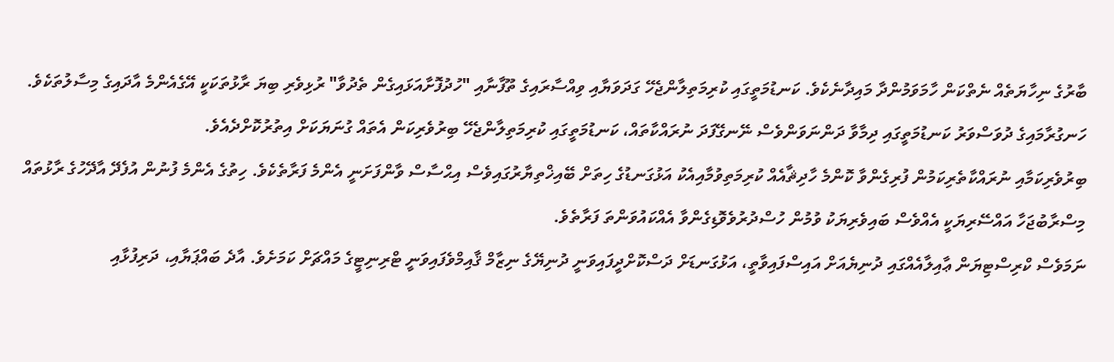ބާރުގެ ނިހާޔަތެއް ނެތްކަން ހާމަވަމުންދާ މައިދާނެކެވެ. ކަނޑުމަތީގައި ކުރިމަތިލާންޖެހޭ ގަދަވަޔާއި ވިއްސާރައިގެ ތޫފާނާއި "ހުދުފޮށާއަޅައިގެން ތެދުވާ" ރުޅިވެރި ބިޔަ ރާޅުތަކަކީ އޭގެއެންމެ އާދައިގެ މިސާލުތަކެވެ. ހަނގުރާމައިގެ ދުވަސްވަރު ކަނޑުމަތީގައި ދިމާވާ ދަންނަވަންވެސް ނޭނގޭފަދަ ނުރައްކާތައް، ކަނޑުމަތީގައި ކުރިމަތިލާންޖެހޭ ބިރުވެރިކަން އެތައް ގުނަޔަކަށް އިތުރުކޮށްދެއެވެ.
ބިރުވެރިކަމާއި ނުރައްކާތެރިކަމުން ފުރިގެންވާ ކޮންމެ ހާދިޘާއެއް ކުރިމަތިވުމާއިއެކު އަޅުގަނޑުގެ ހިތަށް ބޭއިޚްތިޔާރުގައިވެސް އިޙްސާސް ވާންފަށަނީ އެންމެ ފަރާތެކެވެ. ހިތުގެ އެންމެ ފުނުން އުފެދޭ އާދޭހުގެ ރާޅުތައް މިސްރާބުޖަހާ އައްސޭރިޔަކީ އެއްވެސް ބައިވެރިޔަކު ވުމުން ހުސްދުރުވެވޮޑިގެންވާ އެއްކައުވަންތަ ފަރާތެވެ.
ނަމަވެސް ކްރިސްޓިޔަން ޢާއިލާއެއްގައި ދުނިޔެއަށް އައިސްފައިވާތީ، އަޅުގަނޑަށް ދަސްކޮށްދީފައިވަނީ ދުނިޔޭގެ ނިޒާމް ޤާއިމްވެފައިވަނީ ޓްރިނިޓީގެ މައްޗަށް ކަމަށެވެ. އާދެ ބައްޕަޔާއި، ދަރިފުޅާއި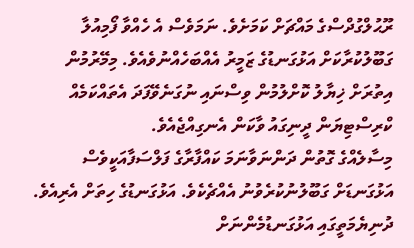ރޫޙުލްގުދްސްގެ މައްޗަށް ކަމަށެވެ. ނަމަވެސް އެ ހެއްވާ ފޯމިއުލާ ގަބޫލުކުރާކަށް އަޅުގަނޑުގެ ޒަމީރު އެއްބަހެއްނުވެއެވެ. މިމޭރުމުން އިތުރަށް ޚިޔާލު ކޮށްލުމުން ވިސްނައި ނުގަނެވޭފަދަ އެތައްކަމެއް ކްރިސްޓިޔަން ދީނިގައު ވާކަން އެނގިއްޖެއެވެ.
މިސާލެއްގެ ގޮތުން ދަންނަވާނަމަ ކައްފާރާގެ ފަލްސަފާއަކީވެސް އަޅުގަނޑަށް ގަބޫލުނުކުރެވުނު އެއްޗެކެވެ. އަޅުގަނޑުގެ ހިތަށް އެރިއެވެ. ދުނިޔެމަތީގައި އަޅުގަނޑުމެންނަށް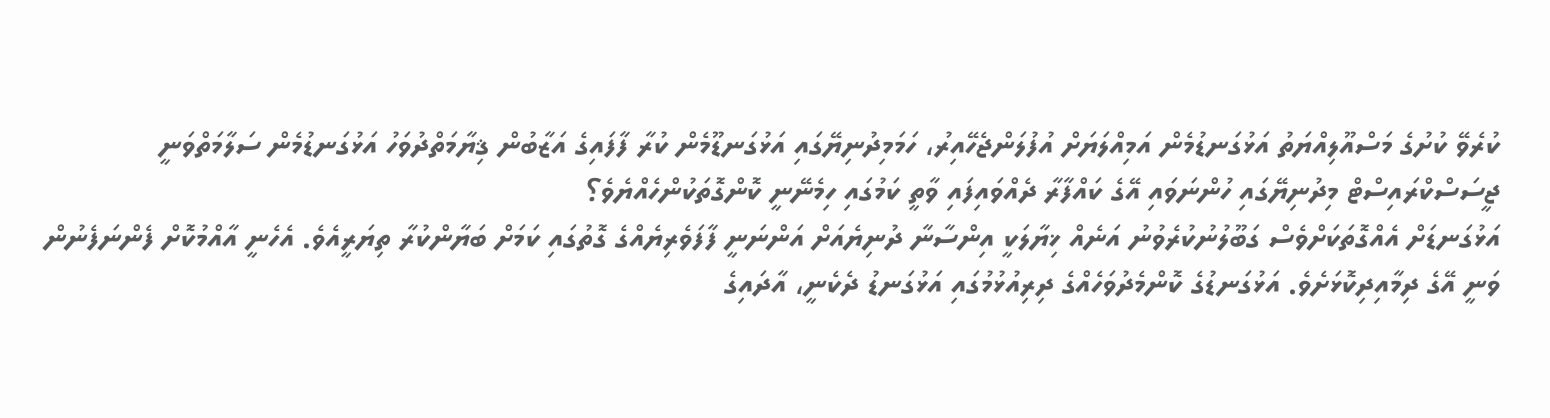ކުރެވޭ ކުށުގެ މަސްއޫލިއްޔަތު އަޅުގަނޑުމެން އަމިއްލަޔަށް އުފުލަންޖެހޭއިރު، ހަމަމިދުނިޔޭގައި އަޅުގަނޑޫމެން ކުރާ ފާފައިގެ އަޒާބުން ޤިޔާމަތްދުވަހު އަޅުގަނޑުމެން ސަލާމަތްވަނީ ޖީސަސްކްރައިސްޓް މިދުނިޔޭގައި ހުންނަވައި އޭގެ ކައްފާރާ ދެއްވައިފައި ވާތީ ކަމުގައި ހިމެނޭނީ ކޮންގޮތަކުންހެއްޔެވެ؟
އަޅުގަނޑަށް އެއްގޮތަކަށްވެސް ގަބޫލުނުކުރެވުނު އަނެއް ޚިޔާލަކީ އިންސާނާ ދުނިޔެއަށް އަންނަނީ ފާފަވެރިޔެއްގެ ގޮތުގައި ކަމަށް ބަޔާންކުރާ ތިޔަރީއެވެ. އެހެނީ އާއްމުކޮށް ފެންނަފެނުން ވަނީ އޭގެ ދިމާއިދިކޮޅަށެވެ. އަޅުގަނޑުގެ ކޮންމެދުވަހެއްގެ ދިރިއުޅުމުގައި އަޅުގަނޑު ދެކެނީ، އާދައިގެ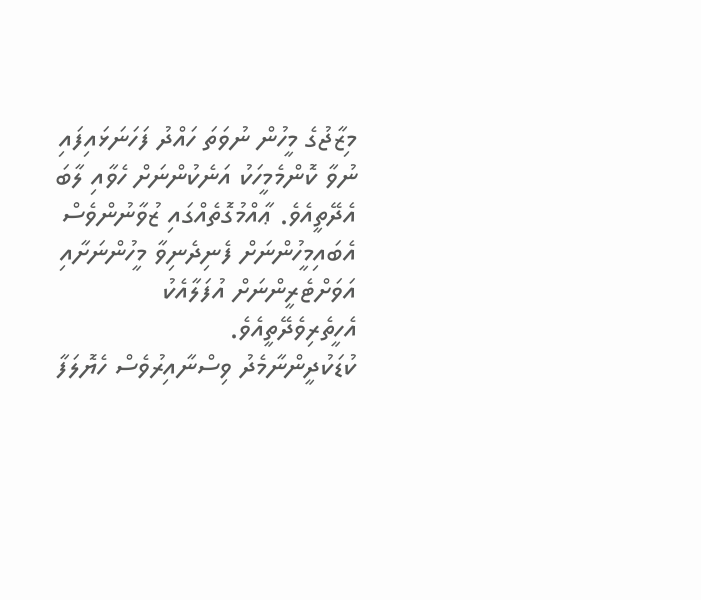މިޒާޖުގެ މީހުން ނުވަތަ ހައްދު ފަހަނަޅައިފައި ނުވާ ކޮންމެމީހަކު އަނެކުންނަށް ހެވާއި ލާބަ އެދޭތީއެވެ. ޢާއްމުގޮތެއްގައި ޒުވާނުންވެސް އެބައިމީހުންނަށް ފެނިދެނިވާ މީހުންނަށާއި އަވަށްޓެރީންނަށް އުފަލާއެކު އެހީތެރިވެދޭތީއެވެ.
ކުޑަކުދީންނާމެދު ވިސްނާއިރުވެސް ހެޔޮލަފާ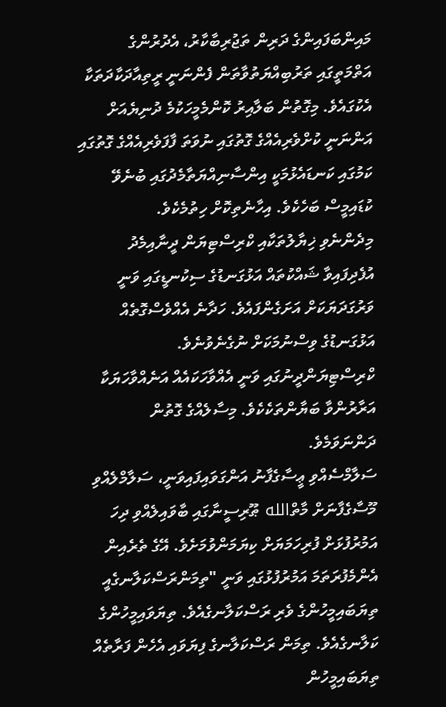މައިންބަފައިންގެ ދަރިން ތަޖުރިބާކާރު، އެދުރުންގެ އަތްމަތީގައި ތަރުބިއްޔަތުވާތަން ފެންނަނީ ރީތިއާދަކާދަތަކާ އެކުގައެވެ. މިގޮތުން ބަލާއިރު ކޮންމެމީހަކުމެ ދުނިޔެއަށް އަންނަނީ ކުށްވެރިއެއްގެ ގޮތުގައި ނުވަތަ ފާފަވެރިއެއްގެ ގޮތުގައި ކަމުގައި ކަނޑައެޅުމަކީ އިންސާނިއްޔަތާމެދުގައި ބުނެވޭ ކުޑައިމީސް ބަހެކެވެ. އިހާނެތިކޮށް ހިތުމެކެވެ.
މިދެންނެވި ޚިޔާލުތަކާއި ކްރިސްޓިޔަން ދީނާއިމެދު އުފެދިފައިވާ ޝައްކުތައް އަޅުގަނޑުގެ ސިކުނޑީގައި ވަނީ ވަރުގަދަޔަކަށް އަށަގެންފައެވެ. ހަދާނެ އެއްވެސްގޮތެއް އަޅުގަނޑުގެ ވިސްނުމަކަށް ނުގެނެވުނެވެ. ކްރިސްޓިޔަންދީނުގައި ވަނީ އެއްވާހަކައެއް އަނެއްވާހަޔަކާ އަރާރުންވާ ބަޔާންތަކެކެވެ. މިސާލެއްގެ ގޮތުން ދަންނަވަމެވެ.
ސަލާމްސެއްވި ޢީސާގެފާނު އަންގަވައިފައިވަނީ، ސަލާމްލެއްވި މޫސާގެފާނަށް މާތްالله ޠޫރިސީނާގައި ބާވައިލެއްވި ދިހަ އަމުރުފުޅަށް ފުރިހަމަޔަށް ކިޔަމަންވުމަށެވެ. އޭގެ ތެރެއިން އެންމެފުރަތަމަ އަމުރުފުޅުގައި ވަނީ "ތިމަންރަސްކަލާނގެއީ ތިޔަބައިމީހުންގެ ވެރި ރަސްކަލާނގެއެވެ. ތިޔަވައިމީހުންގެ ކަލާނގެއެވެ. ތިމަން ރަސްކަލާނގެ ފިޔަވައި އެހެން ފަރާތެއް ތިޔަބައިމީހުން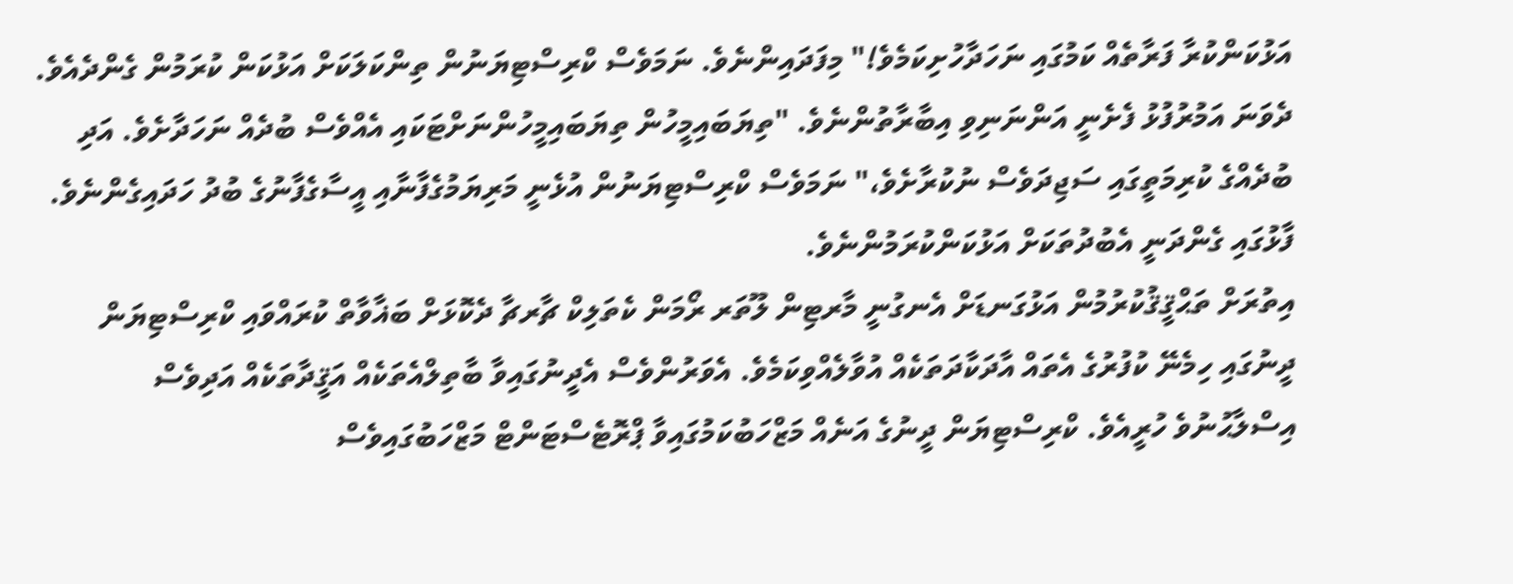އަޅުކަންކުރާ ފަރާތެއް ކަމުގައި ނަހަދާހުށިކަމެވެ!" މިފަދައިންނެވެ. ނަމަވެސް ކްރިސްޓިޔަނުން ތިންކަލަކަށް އަޅުކަން ކުރަމުން ގެންދެއެވެ.
ދެވަނަ އަމުރުފުޅު ފެށެނީ އަންނަނިވި އިބާރާތުންނެވެ. "ތިޔަބައިމީހުން ތިޔަބައިމީހުންނަށްޓަކައި އެއްވެސް ބުދެއް ނަހަދާށެވެ. އަދި ބުދެއްގެ ކުރިމަތީގައި ސަޖިދަވެސް ނުކުރާށެވެ،" ނަމަވެސް ކްރިސްޓިޔަނުން އުޅެނީ މަރިޔަމުގެފާނާއި އީސާގެފާނުގެ ބުދު ހަދައިގެންނެވެ. ފާޅުގައި ގެންދަނީ އެބުދުތަކަށް އަޅުކަންކުރަމުންނެވެ.
އިތުރަށް ތަޙްޤީޤުކުރުމުން އަޅުގަނޑަށް އެނގުނީ މާރޓިން ލޫތަރ ރޯމަން ކެތަލިކް ޗާރޗާ ދެކޮޅަށް ބަޣާވާތް ކުރައްވައި ކްރިސްޓިޔަން ދީނުގައި ހިމެނޭ ކުފުރުގެ އެތައް އާދަކާދަތަކެއް އުވާލެއްވިކަމެވެ. އެވަރުންވެސް އެދީނުގައިވާ ބާތިލްއެތަކެއް އަޤީދާތަކެއް އަދިވެސް އިސްލާޙުނުވެ ހުރީއެވެ. ކްރިސްޓިޔަން ދީނުގެ އަނެއް މަޒްހަބުކަމުގައިވާ ޕްރޮޓެސްޓަންޓް މަޒްހަބުގައިވެސް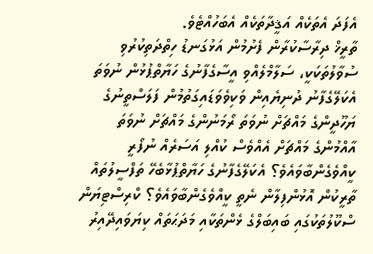އެފަދަ އެތަކެއް އަޤީދާތަކެއް އެބަހުއްޓެވެ.
ތާރީޚް ދިރާސާކުރާން ފެށުމުން އަޅުގަނޑު ހިތްދަތިކުރުވި ސުވާލުތަކަކީ، ސަލާމްލެއްވި އީސާގެފާނުގެ ހަޔާތްޕުޅުން ނުވަތަ އެކަލޭގެފާނު ދުނިޔެއިން ވަކިވެވަޑައިގަތުމުން ފަލަސްތީނުގެ ޔަހޫދީންގެ މައްޗަށް ނުވަތަ ރޯމަނުންގެ މައްޗަށް ނުވަތަ އާއްމުންގެ މައްޗަށް އެއްވެސް ކުއްލި އަސަރެއް ނުފޯރީ ކީއްވެގެންބާވައެވެ؟ އެކަލޭގެފާނުގެ ހަޔާތްޕުޅާބެހޭ ތަފްސީލުތައް ތާރީކުން އޮޅުންފިލާން ނެތީ ކީއްވެގެންބާވައެވެ؟ ކްރިސްޓިޔަން ސްކޫލުތަކުގައި ބައިބަލްގެ ޅެންތަކާއި މަދަޙަތައް ކިޔަވައިދޭއިރު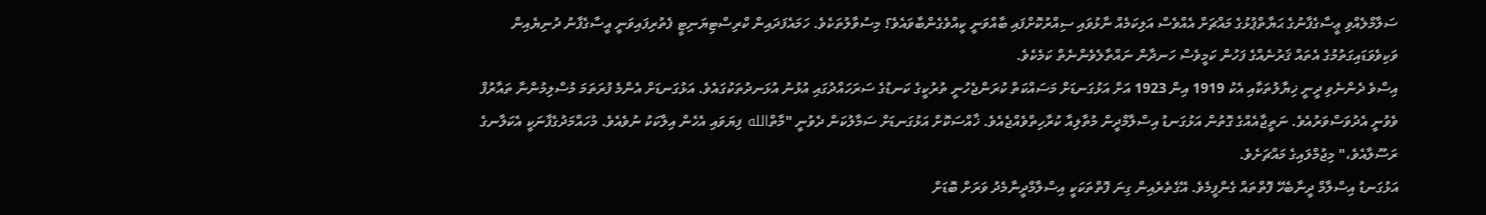ސަލާމްލެއްވި ޢީސާގެފާނުގެ ޙަޔާތްޕުޅުގެ މައްޗަށް އެއްވެސް އަލިކަމެއް ނާޅުވައި ސިއްރުކޮށްފައި ބާއްވަނީ ކީއްވެގެންބާވައެވެ؟ މިސުވާލުތަކެވެ. ހަމައެފަދައިން ކްރިސްޓިޔަނިޓީ ފެތުރިފައިވަނީ އީސާގެފާނު ދުނިޔެއިން ވަކިވެވަޑައިގަތުމުގެ އެތައް ޤަރުނެއްގެ ފަހުން ކަމީވެސް ހަނދާން ނައްތާލެވެންނެތް ކަމެކެވެ.
އިސްވެ ދެންނެވި ދީނީ ޚިޔާލުތަކާއި އެކު 1919 އިން 1923 އަށް އަޅުގަނޑަށް މަސައްކަތް ކުރަންޖެހުނީ ތުރުކީގެ ކަނޑުގެ ސަރަހައްދުގައި އުޅުނު އުޅަނދުތަކުގައެވެ. އަޅުގަނޑަށް އެންމެ ފުރަތަމަ މުސްލިމުންނާ ތައާރުފް ވެވުނީ އެދުވަސްވަރުއެވެ. ނަތީޖާއެއްގެ ގޮތުން އަޅުގަނޑު އިސްލާމްދީން މުތާލިއާ ކުރާހިތްވެއްޖެއެވެ. ޚާއްސަކޮށް އަޅުގަނޑަށް ސަމާލުކަން ދެވުނީ "މާތްالله ފިޔަވައި އެހެން އިލާކަކު ނުވެއެވެ. މުހައްމަދުގެފާނަކީ އެކަލާނގެ ރަސޫލާއެވެ،" މިޖުމްލައިގެ މައްޗަށެވެ.
އަޅުގަނޑު އިސްލާމް ދީނާބެހޭ ފޮތްތައް ގެންފީމެވެ. އޭގެތެރެއިން ގިނަ ފޮތްތަކަކީ އިސްލާމްދީނާމެދު ވަރަށް ބޮޑަށް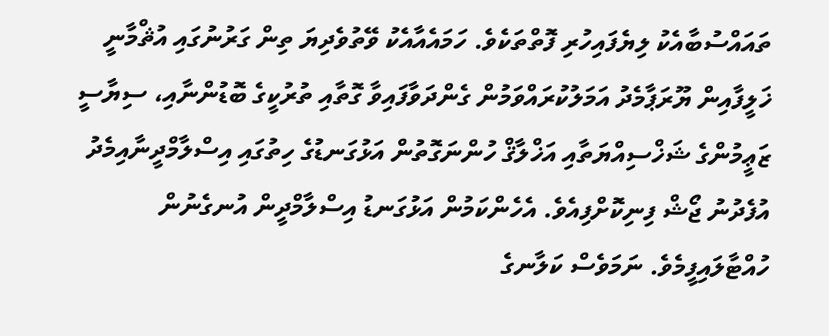ތައައްސުބާއެކު ލިޔެފައިހުރި ފޮތްތަކެވެ. ހަމައެއާއެކު ވޭތުވެދިޔަ ތިން ގަރުނުގައި އުޘްމާނީ ޚަލީފާއިން ޔޫރަޕާމެދު އަމަލުކުރައްވަމުން ގެންދަވާފައިވާ ގޮތާއި ތުރުކީގެ ބޮޑުންނާއި، ސިޔާސީ ޒަޢީމުންގެ ޝަޚްސިއްޔަތާއި އަޚްލާޤް ހުންނަގޮތުން އަޅުގަނޑުގެ ހިތުގައި އިސްލާމްދީނާއިމެދު އުފެދުނު ޖޯޝް ފިނިކޮށްފިއެވެ. އެހެންކަމުން އަޅުގަނޑު އިސްލާމްދީން އުނގެނުން ހުއްޓާލައިފީމެވެ. ނަމަވެސް ކަލާނގެ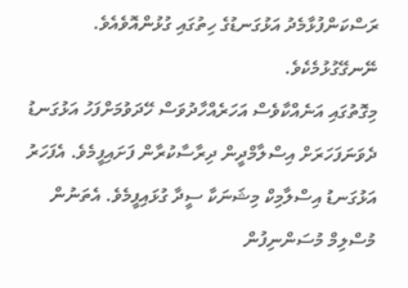ރަސްކަންފުޅާމެދު އަޅުގަނޑުގެ ހިތުގައި ގުޅުންއޮވެއެވެ. ނޭނގޭގުޅުމެކެވެ.
މިގޮތުގައި އަނެއްކާވެސް އަހަރެއްހާދުވަސް ހޭދަވުމަށްފަހު އަޅުގަނޑު ދެވަނަފަހަރަށް އިސްލާމްދީން ދިރާސާކުރާން ފަށައިފީމެވެ. އެފަހަރު އަޅުގަނޑު އިސްލާމިކް މިޝަނަކާ ސީދާ ގުޅައިފީމެވެ. އެތަނުން މުސްލިމް މުސަންނިފުން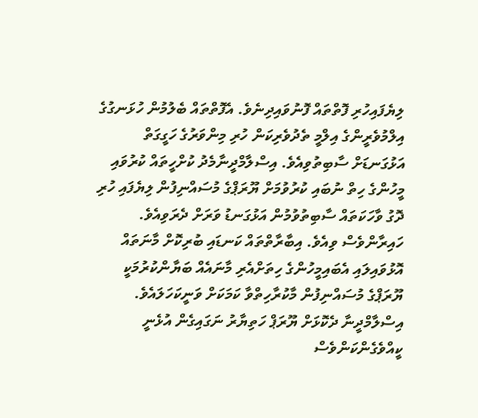ލިޔެފައިހުރި ފޮތްތައް ފޮނުވައިދިނެވެ. އެފޮތްތައް ބެލުމުން ހުޅަނގުގެ އިލްމުވެރީންގެ އިލްމީ ތެދުވެރިކަން ހުރި މިންވަރުގެ ހަގީގަތް އަޅުގަނޑަށް ސާބިތުވިއެވެ. އިސްލާމްދީނާމެދު ކުށްހީތައް ކުރުވައި މީހުންގެ ހިތް ނުބައި ކުރުވުމަށް ޔޫރަޕްގެ މުސައްނިފުން ލިޔެފައި ހުރި ދޮގު ވާހަކަތައް ސާބިތުވުމުން އަޅުގަނޑު ވަރަށް ދެރަވިއެވެ. ހައިރާންވެސް ވިއެވެ. އިބާރާތްތައް ކަނޑައި ބުރިކޮށް މާނަތައް އޮޅުވައިލައި އެބައިމީހުންގެ ހިތަށްއެރި މާނައެއް ބަޔާންކުރުމަކީ ޔޫރަޕްގެ މުސައްނިފުން މާކުރާހިތްވާ ކަމަކަށް ވަނީކަހަލައެވެ. އިސްލާމްދީނާ ދެކޮޅަށް ޔޫރަޕް ހަތިޔާރު ނަގައިގެން އުޅެނީ ކީއްވެގެންކަންވެސް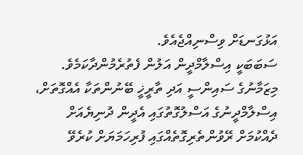އަޅުގަނޑަށް ވިސްނިއްޖެއެވެ.
ސަބަބަކީ އިސްލާމްދީން އަލުން ފެތުރެމުންދާކަމެވެ. މިޒަމާނުގެ ސައިންސީ އަދި ތާރީޚީ ބޭނުންތަކާ އެއްގޮތަށް، އިސްލާމްދީނުގެ އަސްލުގޮތުގައި އެދީން ދުނިޔެއަށް ދެއްކުމަށް ރޭވުންތެރިގޮތެއްގައި ފުރިހަމަޔަށް ކުރެވޭ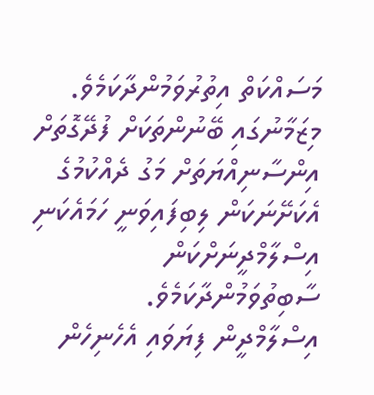މަސައްކަތް އިތުރުވަމުންދާކަމެވެ. މިޒަމާނުގައި ބޭނުންތަކަށް ފުދޭގޮތަށް އިންސާނިއްޔަތަށް މަގު ދެއްކުމުގެ އެކަށޭނަކަން ލިބިފައިވަނީ ހަމައެކަނި އިސްލާމްދީނަށްކަން ސާބިތުވަމުންދާކަމެވެ.
އިސްލާމްދީން ފިޔަވައި އެހެނިހެން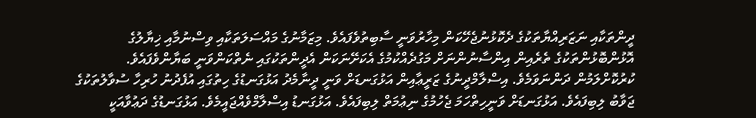ދީންތަކާއި ނަޒަރިއްޔާތަކުގެ ދެކޮޅުނުޖެހޭކަން މިހާރުވަނީ ސާބިތުވެފައެވެ. މިޒަމާނުގެ މައްސަލަތަކާއި ވިސްނުމާއި ޚިޔާލުގެ އޮޅުންބޮޅުންތަކުގެ ތެރެއިން އިންސާނުންނަށް މަގުދެއްކުމުގެ އެކަށޭނަކަން އެދީންތަކުގައި ނެތްކަންވަނީ ބަޔާންވެފައެވެ. ކުރުކޮށްލަމުން ދަންނަވަމެވެ. އިސްލާމްދީނުގެ ޒަރީޢާއިން އަޅުގަނޑަށް ވަނީ ދީނާމެދު އަޅުގަނޑުގެ ހިތުގައި އުފެދުނު ހުރިހާ ސުވާލުތަކުގެ ޖަވާބު ލިބިފައެވެ. އަޅުގަނޑަށް ވަނީހިތްހަމަ ޖެހުމުގެ ނިޢުމަތް ލިބިފައެވެ. އަޅުގަނޑު އިސްލާމްވެއްޖައީމެވެ. އަޅުގަނޑުގެ ދަޢުވާއަކީ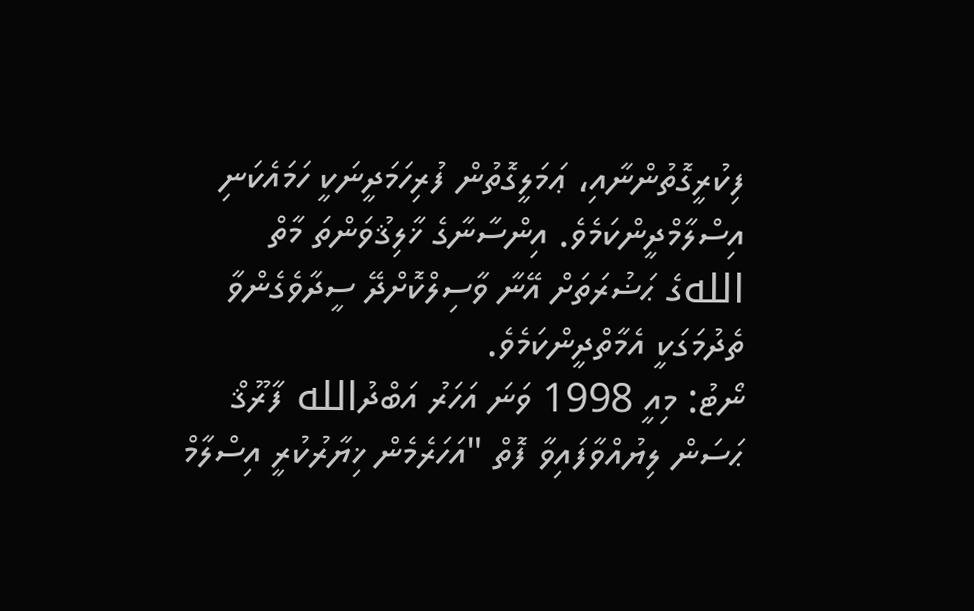ފިކުރީގޮތުންނާއި، ޢަމަލީގޮތުން ފުރިހަމަދީނަކީ ހަމައެކަނި އިސްލާމްދީންކަމެވެ. އިންސާނާގެ ޚާލިޤުވަންތަ މާތް اللهގެ ޙަޟުރަތަށް އޭނާ ވާސިލްކޮށްދޭ ސީދާވެގެންވާ ތެދުމަގަކީ އެމާތްދީންކަމެވެ.
ނޯޓު: މިއީ 1998 ވަނަ އަހަރު އަބްދުالله ފާރޫޤް ޙަސަން ލިޔުއްވާފައިވާ ފޮތް "އަހަރެމެން ޚިޔާރުކުރީ އިސްލާމް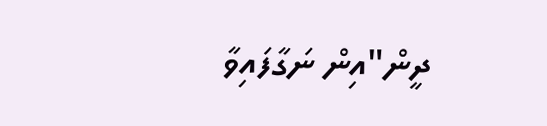ދީން"އިން ނަގާފައިވާ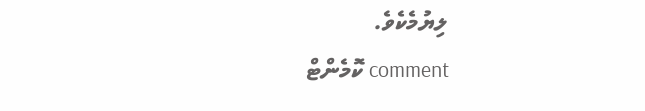ލިޔުމެކެވެ.
comment ކޮމެންޓް